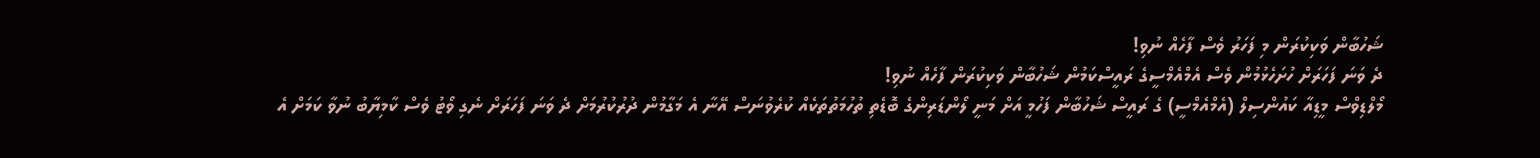ޝަހުބާން ވަކިކުރަން މި ފަހަރު ވެސް ފާހެއް ނުވި!
ދެ ވަނަ ފަހަރަށް ހުށަހެޅުމުން ވެސް އެމްއެމްސީގެ ރައީސްކަމުން ޝަހުބާން ވަކިކުރަން ފާހެއް ނުވި!
މޯލްޑިވްސް މީޑިއާ ކައުންސިލް (އެމްއެމްސީ) ގެ ރައީސް ޝަހުބާން ފަހުމީ އަށް މަނީ ލޯންޑަރިންގެ ބޮޑެތި ތުހުމަތުތަކެއް ކުރެވުނަސް އޭނާ އެ މަގާމުން ދުރުކުރުމަށް ދެ ވަނަ ފަހަރަށް ނެގި ވޯޓު ވެސް ކާމިޔާބު ނުވާ ކަމަށް އެ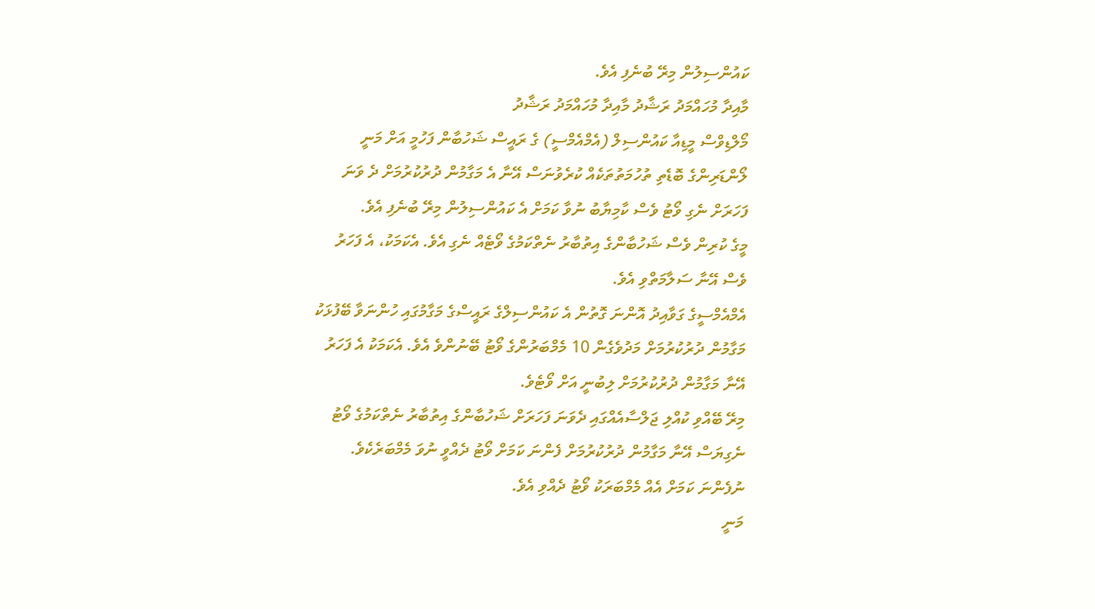ކައުންސިލުން މިރޭ ބުނެފި އެވެ.
މާއިދާ މުހައްމަދު ރަޝާދު މާއިދާ މުހައްމަދު ރަޝާދު
މޯލްޑިވްސް މީޑިއާ ކައުންސިލް (އެމްއެމްސީ) ގެ ރައީސް ޝަހުބާން ފަހުމީ އަށް މަނީ ލޯންޑަރިންގެ ބޮޑެތި ތުހުމަތުތަކެއް ކުރެވުނަސް އޭނާ އެ މަގާމުން ދުރުކުރުމަށް ދެ ވަނަ ފަހަރަށް ނެގި ވޯޓު ވެސް ކާމިޔާބު ނުވާ ކަމަށް އެ ކައުންސިލުން މިރޭ ބުނެފި އެވެ.
މީގެ ކުރިން ވެސް ޝަހުބާންގެ އިތުބާރު ނެތްކަމުގެ ވޯޓެއް ނެގި އެވެ. އެކަމަކު، އެ ފަހަރު ވެސް އޭނާ ސަލާމަތްވި އެވެ.
އެމްއެމްސީގެ ގަވާއިދު އޮންނަ ގޮތުން އެ ކައުންސިލްގެ ރައީސްގެ މަގާމުގައި ހުންނަވާ ބޭފުޅަކު މަގާމުން ދުރުކުރުމަށް މަދުވެގެން 10 މެމްބަރުންގެ ވޯޓު ބޭނުންވެ އެވެ. އެކަމަކު އެ ފަހަރު އޭނާ މަގާމުން ދުރުކުރުމަށް ލިބުނީ އަށް ވޯޓެވެ.
މިރޭ ބޭއްވި ކުއްލި ޖަލްސާއެއްގައި ދެވަނަ ފަހަރަށް ޝަހުބާންގެ އިތުބާރު ނެތްކަމުގެ ވޯޓު ނެގިޔަސް އޭނާ މަގާމުން ދުރުކުރުމަށް ފެންނަ ކަމަށް ވޯޓު ދެއްވީ ނުވަ މެމްބަރެކެވެ. ނުފެންނަ ކަމަށް އެއް މެމްބަރަކު ވޯޓު ދެއްވި އެވެ.
މަނީ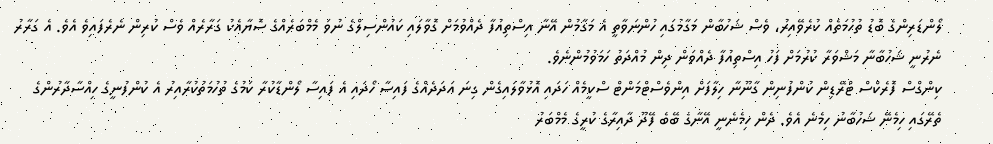ލޯންޑަރިންގެ ބޮޑު ތުހުމަތެއް ކުރެވޭއިރު، ވެސް ޝަހުބާން މަގާމުގައި ހުންނަވާތީ އެ މަގާމުން އޭނާ އިސްތިއުފާ ދެއްވުމަށް ގޮވާލައި ކައުންސިލްގެ ނުވަ މެމްބަރެއްގެ ސޮޔާއެކު ގަރާރެއް ވެސް ކުރިން ނެރެފައިވެ އެވެ. އެ ގަރާރު ނެރުނީ ޝަހުބާނާ މަޝްވަރާ ކުރުމަށް ފަހު އިސްތިއުފާ ދެއްވަން ދިން މުއްދަތު ހަމަވުމުންނެވެ.
ކިންގްސް ފޮރެކްސް ޓްރޭޑިން ކުންފުނިން ގާނޫނާ ހިލާފަށް އިންވެސްޓްމަންޓް ސްކީމެއް ހަދައި އޮޅުވާލައިގެން ގިނަ އަދަދެއްގެ ފައިސާ ހޯދައި އެ ފައިސާ ލޯންޑާކުރާ ކަމުގެ ތުހުމަތުކުރާއިރު އެ ކުންފުނީގެ ހިއްސާދާރުންގެ ތެރޭގައި ހިމެނޭ ޝަހުބާނު ހިމެނެ އެވެ. ދެން ހިމެނެނީ އޭނާގެ ބޭބެ ފޭދޫ ދާއިރާގެ ކުރީގެ މެމްބަރު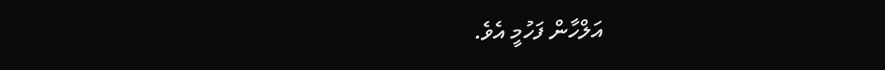އަލްހާން ފަހުމީ އެވެ.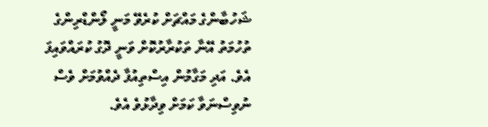ޝަހުބާންގެ މައްޗަށް ކުރެވޭ މަނީ ލޯންޑްރިންގެ ތުހުމަތު އޭނާ ތަކުރާރުކޮށް ވަނީ ދޮގު ކުރައްވައިފަ އެވެ. އަދި މަގާމުން އިސްތިއުފާ ދެއްވުމަށް ވެސް ނުވިސްނަވާ ކަމަށް ވިދާޅުވެ އެވެ.